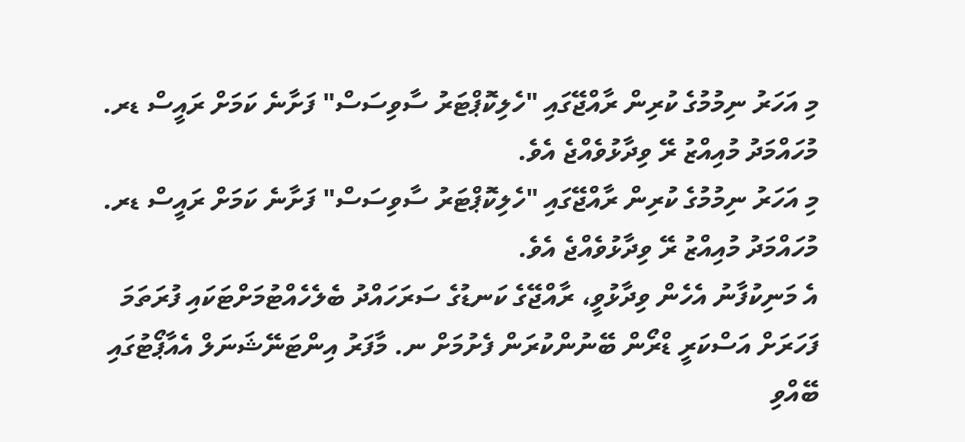މި އަހަރު ނިމުމުގެ ކުރިން ރާއްޖޭގައި "ހެލިކޮޕްޓަރު ސާވިސަސް" ފަށާނެ ކަމަށް ރައީސް ޑރ. މުހައްމަދު މުއިއްޒު ރޭ ވިދާޅުވެއްޖެ އެވެ.
މި އަހަރު ނިމުމުގެ ކުރިން ރާއްޖޭގައި "ހެލިކޮޕްޓަރު ސާވިސަސް" ފަށާނެ ކަމަށް ރައީސް ޑރ. މުހައްމަދު މުއިއްޒު ރޭ ވިދާޅުވެއްޖެ އެވެ.
އެ މަނިކުފާނު އެހެން ވިދާޅުވީ، ރާއްޖޭގެ ކަނޑުގެ ސަރަހައްދު ބެލެހެއްޓުމަށްޓަކައި ފުރަތަމަ ފަހަރަށް އަސްކަރީ ޑްރޯން ބޭނުންކުރަން ފެށުމަށް ނ. މާފަރު އިންޓަނޭޝަނަލް އެއާޕޯޓުގައި ބޭއްވި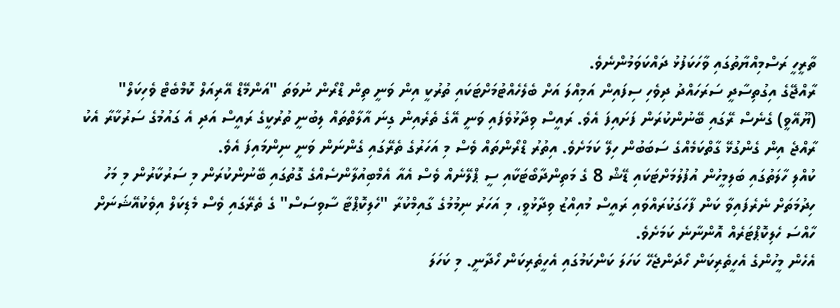ތާރީހީ ރަސްމިއްޔާތުގައި ވާހަކަފުޅު ދައްކަވަމުންނެވެ.
ރާއްޖޭގެ އިގުތިސާދީ ސަރަހައްދު ދިވެހި ސިފައިން އަމިއްލަ އަށް ބެލެހެއްޓުމަށްޓަކައި ތުރުކީ އިން ވަނީ ތިން ޑްރޯން ނުވަތަ "އަންމޭޑް އޭރިއަލް ކޮމްބެޓް ވެހިކަލް" (ޔޫއޭވީ) ގެނެސް ރޭގައި ބޭނުންކުރަން ފަށައިފަ އެވެ. ރައީސް ވިދާޅުވެފައި ވަނީ އޭގެ ތެރެއިން ގިނަ އާލާތްތައް ލިބުނީ ތުރުކީގެ ރައީސް އަދި އެ ގައުމުގެ ސަރުކާރާ އެކު ރާއްޖެ އިން ގެންގުޅޭ ގާތްކަމެއްގެ ސަބަބުން ހިލޭ ކަމަށެވެ. އިތުރު ޑްރޯންތައް ވެސް މި އަހަރުގެ ތެރޭގައި ގެންނަން ވަނީ ނިންމައިފަ އެވެ.
ކުއްލި ހާލަތުގައި ބަލިމީހުން އުފުލުމަށްޓަކައި ޑޭޝް 8 ގެ މަތިންދާބޯޓަކާއި ސީ ޕްލޭނެއް ވެސް އެއާ އެމްބިއުލާންސެއްގެ ގޮތުގައި ބޭނުންކުރަން މި ސަރުކާރުން މި މަހު ހިދުމަތަށް ނެރެފައިވާ ކަން ފާހަގަކުރައްވައި ރައީސް މުއިއްޒު ވިދާޅުވީ، މި އަހަރު ނިމުމުގެ ގާއިމްކުރާ "ހެލިކޮޕްޓާ ސާވިސަސް" ގެ ތެރޭގައި ވެސް މެޑިކަލް އިވެކުއޭޝަނަށް ހާއްސަ ހެލިކޮޕްޓަރެއް އޮންނާނެ ކަމަށެވެ.
އެހެން މީހުންގެ އެހީތެރިކަން ހޯދަންޖެހޭ ކަހަލަ ކަންކަމުގައި އެހީތެރިކަން ހޯދާނީ. މި ކަހަލަ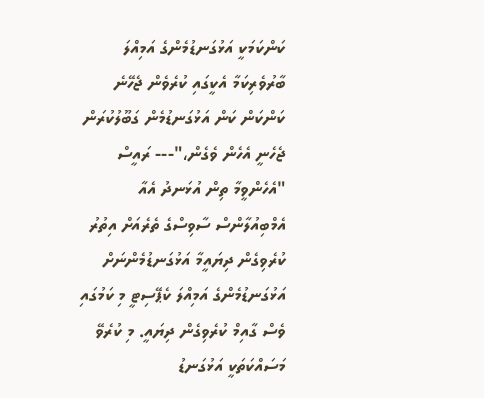ކަންކަމަކީ އަޅުގަނޑުމެންގެ އަމިއްލަ ބާރުވެރިކަމާ އެކީގައި ކުރެވެން ޖެހޭނެ ކަންކަން ކަން އަޅުގަނޑުމެން ގަބޫލުކުރަން ޖެހެނީ އެހެން ވެގެން،"--- ރައީސް
"އެހެންވީމާ ތިން އުޅަނދު އެއާ އެމްބިއުލާންސް ސާވިސްގެ ތެރެއަށް އިތުރު ކުރެވިގެން ދިޔައީމާ އަޅުގަނޑުމެންނަށް އަޅުގަނޑުމެންގެ އަމިއްލަ ކެޕޭސިޓީ މި ކަމުގައި ވެސް ގާއިމް ކުރެވިގެން ދިޔައީ. މި ކުރެވޭ މަސައްކަތަކީ އަޅުގަނޑު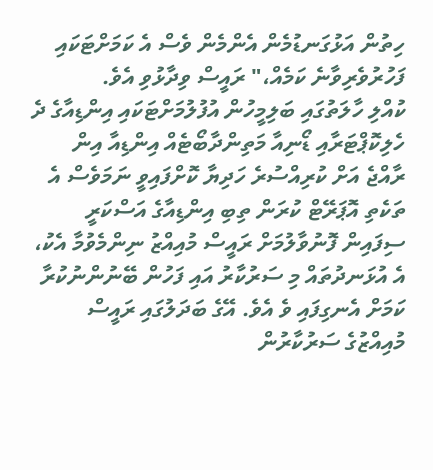ހިތުން އަޅުގަނޑުމެން އެންމެން ވެސް އެ ކަމަށްޓަކައި ފަހުރުވެރިވާނެ ކަމެއް،" ރައީސް ވިދާޅުވި އެވެ.
ކުއްލި ހާލަތުގައި ބަލިމީހުން އުފުލުމަށްޓަކައި އިންޑިއާގެ ދެ ހެލިކޮޕްޓަރާއި ޑޯނިއާ މަތިންދާބޯޓެއް އިންޑިއާ އިން ރާއްޖެ އަށް ކުރިއްސުރެ ހަދިޔާ ކޮށްފައިވީ ނަމަވެސް އެ ތަކެތި އޮޕަރޭޓް ކުރަން ތިބި އިންޑިއާގެ އަސްކަރީ ސިފައިން ފޮނުވާލުމަށް ރައީސް މުއިއްޒު ނިންމެވުމާ އެކު، އެ އުޅަނދުތައް މި ސަރުކާރު އައި ފަހުން ބޭނުންނުކުރާ ކަމަށް އެނގިފައި ވެ އެވެ. އޭގެ ބަދަލުގައި ރައީސް މުއިއްޒުގެ ސަރުކާރުން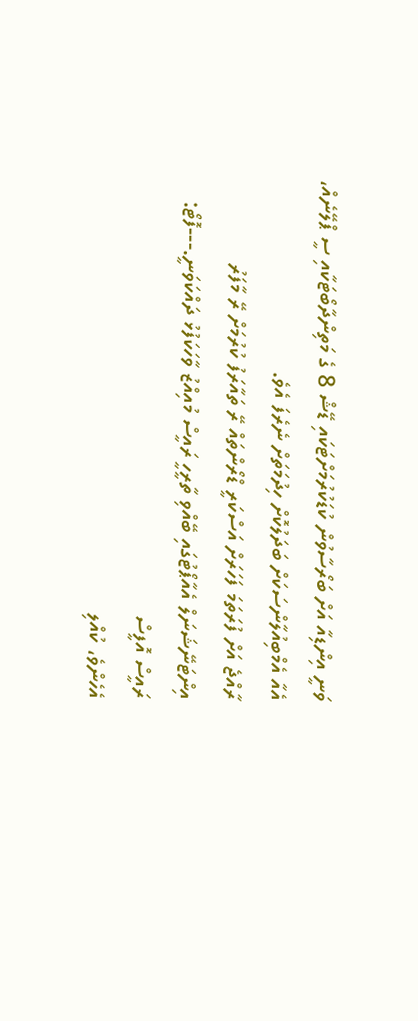ވަނީ އިންޑިއާ އަށް ބަރޯސާވުން ކުޑަކުރުމަށްޓަކައި ޑޭޝް 8 ގެ މަތިންދާބޯޓަކާއި ސީ ޕްލޭނެއް، އެއާ އެމްބިއުލާންސަކަށް ބަދަލުކޮށް ހިދުމަތަށް ނެރެފަ އެވެ.
ރާއްޖެ އަށް ފުރަތަމަ ފަހަރަށް އަސްކަރީ ޑްރޯންތައް ރޭ ތައާރަފު ކުރުމަށް ރޭ މާފަރު އިންޓަނޭޝަނަލް އެއާޕޯޓުގައި ބޭއްވި ތާރީހީ ރައީސް މުއިއްޒު ވާހަކަފުޅު ދައްކަވަނީ.---ފޮޓޯ: ރައީސް އޮފީސް
އެހެންވެ، ކުއްލި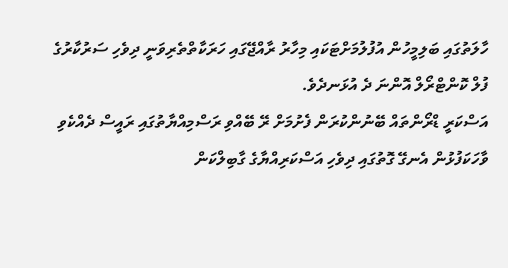ހާލަތުގައި ބަލިމީހުން އުފުލުމަށްޓަކައި މިހާރު ރާއްޖޭގައި ހަރަކާތްތެރިވަނީ ދިވެހި ސަރުކާރުގެ ފުލް ކޮންޓްރޯލް އޮންނަ ދެ އުޅަނދެވެ.
އަސްކަރީ ޑްރޯންތައް ބޭނުންކުރަން ފެށުމަށް ރޭ ބޭއްވި ރަސްމިއްޔާތުގައި ރައީސް ދެއްކެވި ވާހަކަފުޅުން އެނގޭ ގޮތުގައި ދިވެހި އަސްކަރިއްޔާގެ ގާބިލްކަން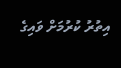އިތުރު ކުރުމަށް ވައިގެ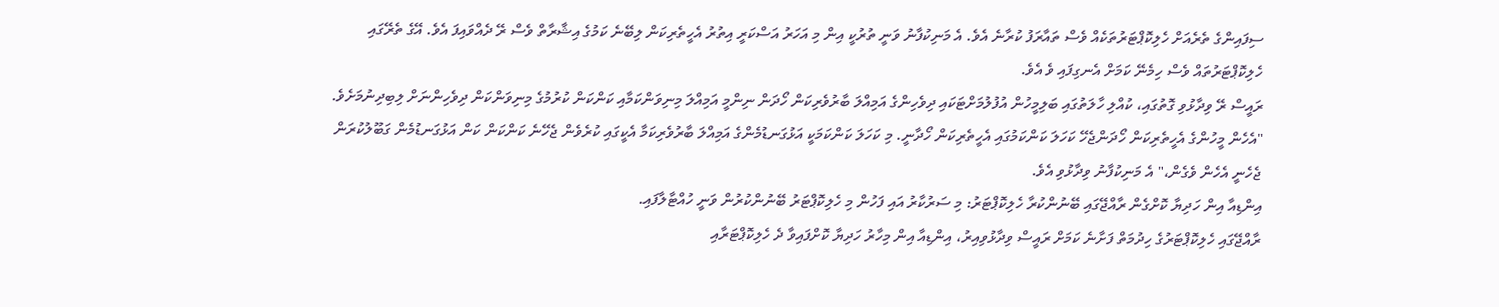ސިފައިންގެ ތެރެއަށް ހެލިކޮޕްޓަރުތަކެއް ވެސް ތައާރަފު ކުރާނެ އެވެ. އެ މަނިކުފާނު ވަނީ ތުރުކީ އިން މި އަހަރު އަސްކަރީ އިތުރު އެހީތެރިކަން ލިބޭނެ ކަމުގެ އިޝާރާތް ވެސް ރޭ ދެއްވައިފަ އެވެ. އޭގެ ތެރޭގައި ހެލިކޮޕްޓަރުތައް ވެސް ހިމެނޭ ކަމަށް އެނގިފައި ވެ އެވެ.
ރައީސް ރޭ ވިދާޅުވި ގޮތުގައި، ކުއްލި ހާލަތުގައި ބަލިމީހުން އުފުލުމަށްޓަކައި ދިވެހިންގެ އަމިއްލަ ބާރުވެރިކަން ހޯދަން ނިންމީ އަމިއްލަ މިނިވަންކަމާއި ކަންކަން ކުރުމުގެ މިނިވަންކަން ދިވެހިންނަށް ލިބިދިނުމަށެވެ.
"އެހެން މީހުންގެ އެހީތެރިކަން ހޯދަންޖެހޭ ކަހަލަ ކަންކަމުގައި އެހީތެރިކަން ހޯދާނީ. މި ކަހަލަ ކަންކަމަކީ އަޅުގަނޑުމެންގެ އަމިއްލަ ބާރުވެރިކަމާ އެކީގައި ކުރެވެން ޖެހޭނެ ކަންކަން ކަން އަޅުގަނޑުމެން ގަބޫލުކުރަން ޖެހެނީ އެހެން ވެގެން،" އެ މަނިކުފާނު ވިދާޅުވި އެވެ.
އިންޑިއާ އިން ހަދިޔާ ކޮށްގެން ރާއްޖޭގައި ބޭނުންކުރާ ހެލިކޮޕްޓަރު: މި ސަރުކާރު އައި ފަހުން މި ހެލިކޮޕްޓަރު ބޭނުންކުރުން ވަނީ ހުއްޓާލާފައި.
ރާއްޖޭގައި ހެލިކޮޕްޓަރުގެ ހިދުމަތް ފަށާނެ ކަމަށް ރައީސް ވިދާޅުވިއިރު، އިންޑިއާ އިން މިހާރު ހަދިޔާ ކޮށްފައިވާ ދެ ހެލިކޮޕްޓަރާއި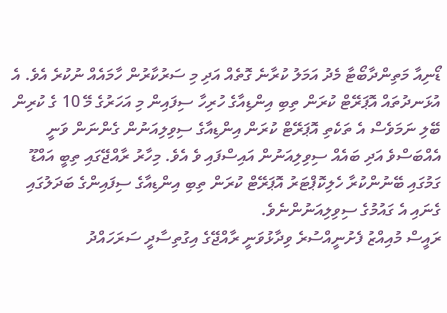ޑޯނިއާ މަތިންދާބޯޓާ މެދު އަމަލު ކުރާނެ ގޮތެއް އަދި މި ސަރުކާރުން ހާމައެއް ނުކުރެ އެވެ. އެ އުޅަނދުތައް އޮޕަރޭޓް ކުރަން ތިބި އިންޑިއާގެ ހުރިހާ ސިފައިން މި އަހަރުގެ މޭ 10 ގެ ކުރިން ބޭލި ނަމަވެސް އެ ތަކެތި އޮޕަރޭޓް ކުރަން އިންޑިއާގެ ސިވިލިއަނުން ގެންނަން ވަނީ އެއްބަސްވެ އަދި ބައެއް ސިވިލިއަނުން އައިސްފައި ވެ އެވެ. މިހާރު ރާއްޖޭގައި ތިބީ އައްޑޫ ގަމުގައި ބޭނުންކުރާ ހެލިކޮޕްޓަރު އޮޕަރޭޓް ކުރަން ތިބި އިންޑިއާގެ ސިފައިންގެ ބަދަލުގައި ގެނައި އެ ގައުމުގެ ސިވިލިއަނުންނެވެ.
ރައީސް މުއިއްޒު ފެށުނީއްސުރެ ވިދާޅުވަނީ ރާއްޖޭގެ އިގުތިސާދީ ސަރަހައްދު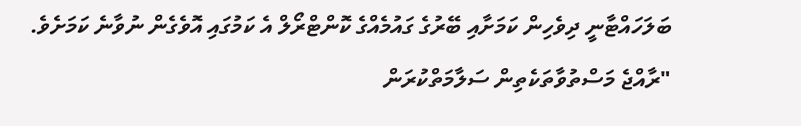ބަލަހައްޓާނީ ދިވެހިން ކަމަށާއި ބޭރުގެ ގައުމެއްގެ ކޮންޓްރޯލް އެ ކަމުގައި އޮވެގެން ނުވާނެ ކަމަށެވެ.
"ރާއްޖެ މަސްތުވާތަކެތިން ސަލާމަތްކުރަން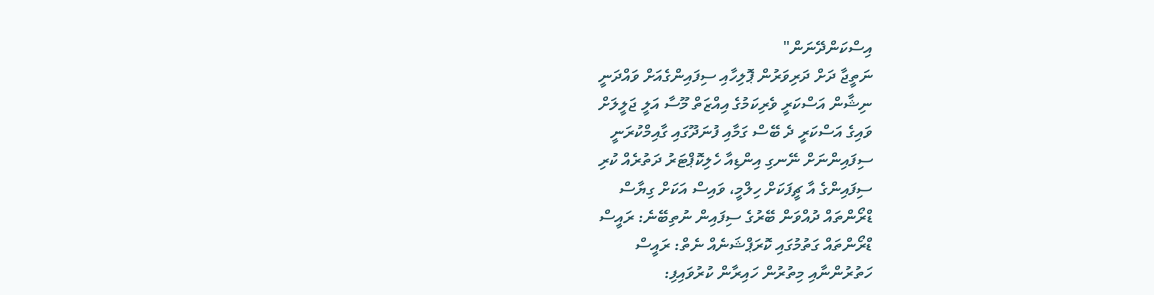އިސްކަންދޭނަން"
ނަތީޖާ ދަށް ދަރިވަރުން ޕޮލިހާއި ސިފައިންގެއަށް ވައްދަނީ
ނިޝާން އަސްކަރީ ވެރިކަމުގެ އިއްޒަތް މޫސާ އަލީ ޖަލީލަށް
ވައިގެ އަސްކަރީ ދެ ބޭސް ގަމާއި ފުނަދޫގައި ގާއިމްކުރަނީ
ސިފައިންނަށް ނޭނގި އިންޑިއާ ހެލިކޮޕްޓަރު ދަތުރެއް ކުރި
ސިފައިންގެ އާ ޗީފަކަށް ހިލްމީ، ވައިސް އަކަށް ގިޔާސް
ޑްރޯންތައް ދުއްވަން ބޭރުގެ ސިފައިން ނުތިބޭނެ: ރައީސް
ޑްރޯންތައް ގަތުމުގައި ކޮރަޕްޝަނެއް ނެތް: ރައީސް
ހަތުރުންނާއި މިތުރުން ހައިރާން ކުރުވައިފި: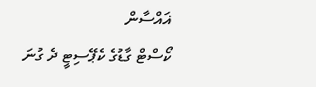ޣައްސާން
ކޯސްޓް ގާޑުގެ ކެޕޭސިޓީ ދެ ގުނަ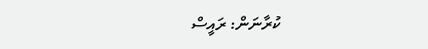ކުރާނަން: ރައީސް